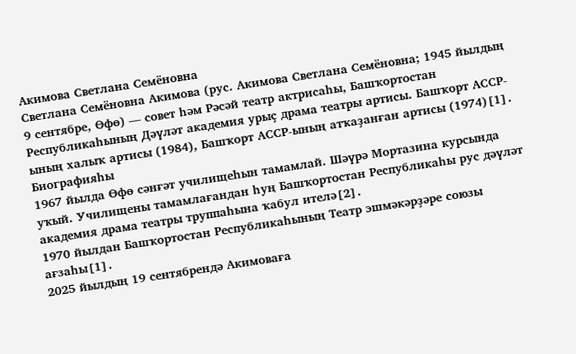Акимова Светлана Семёновна
Светлана Семёновна Акимова (рус. Акимова Светлана Семёновна; 1945 йылдың 9 сентябре, Өфө) — совет һәм Рәсәй театр актрисаһы, Башҡортостан Республикаһының Дәүләт академия урыҫ драма театры артисы. Башҡорт АССР-ының халыҡ артисы (1984), Башҡорт АССР-ының атҡаҙанған артисы (1974)[1].
Биографияһы
1967 йылда Өфө сәнғәт училищеһын тамамлай. Шәүрә Мортазина курсында уҡый. Училищены тамамлағандан һуң Башҡортостан Республикаһы рус дәүләт академия драма театры труппаһына ҡабул ителә[2].
1970 йылдан Башҡортостан Республикаһының Театр эшмәкәрҙәре союзы ағзаһы[1].
2025 йылдың 19 сентябрендә Акимоваға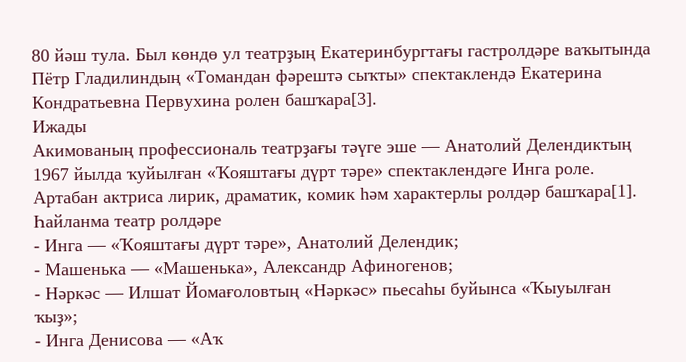80 йәш тула. Был көндө ул театрҙың Екатеринбургтағы гастролдәре ваҡытында Пётр Гладилиндың «Томандан фәрештә сыҡты» спектаклендә Екатерина Кондратьевна Первухина ролен башҡара[3].
Ижады
Акимованың профессиональ театрҙағы тәүге эше — Анатолий Делендиктың 1967 йылда ҡуйылған «Ҡояштағы дүрт тәре» спектаклендәге Инга роле. Артабан актриса лирик, драматик, комик һәм характерлы ролдәр башҡара[1].
Һайланма театр ролдәре
- Инга — «Ҡояштағы дүрт тәре», Анатолий Делендик;
- Машенька — «Машенька», Александр Афиногенов;
- Нәркәс — Илшат Йомағоловтың «Нәркәс» пьесаһы буйынса «Ҡыуылған ҡыҙ»;
- Инга Денисова — «Аҡ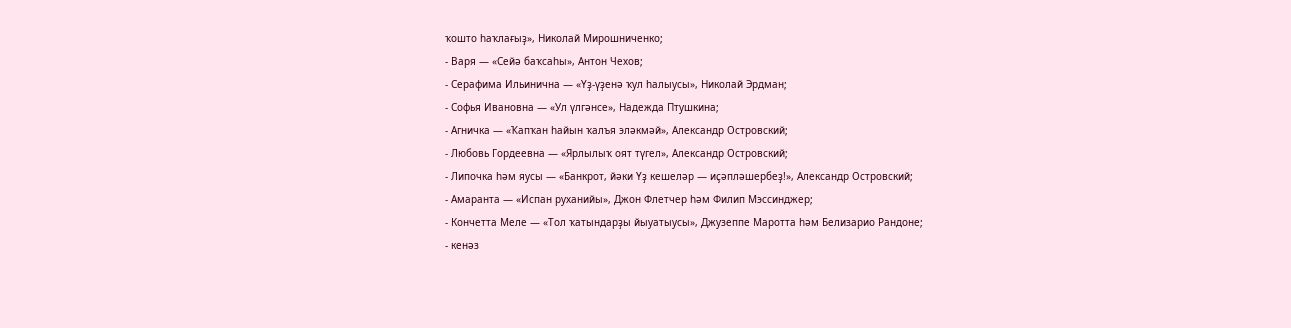ҡошто һаҡлағыҙ», Николай Мирошниченко;
- Варя — «Сейә баҡсаһы», Антон Чехов;
- Серафима Ильинична — «Үҙ-үҙенә ҡул һалыусы», Николай Эрдман;
- Софья Ивановна — «Ул үлгәнсе», Надежда Птушкина;
- Агничка — «Ҡапҡан һайын ҡалъя эләкмәй», Александр Островский;
- Любовь Гордеевна — «Ярлылыҡ оят түгел», Александр Островский;
- Липочка һәм яусы — «Банкрот, йәки Үҙ кешеләр — иҫәпләшербеҙ!», Александр Островский;
- Амаранта — «Испан руханийы», Джон Флетчер һәм Филип Мэссинджер;
- Кончетта Меле — «Тол ҡатындарҙы йыуатыусы», Джузеппе Маротта һәм Белизарио Рандоне;
- кенәз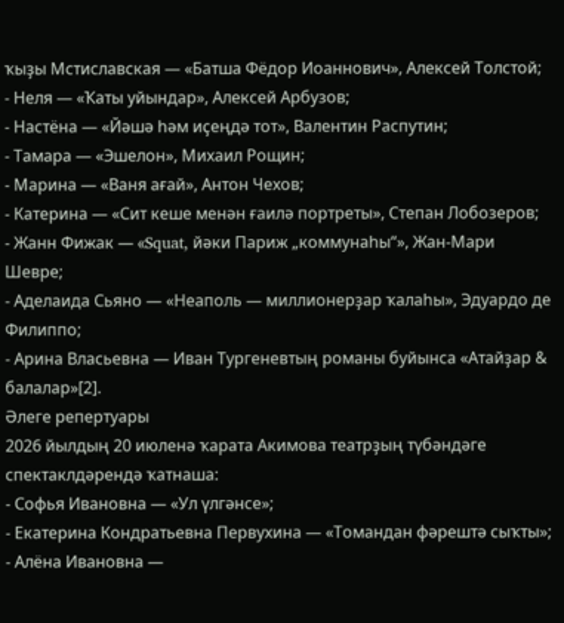ҡыҙы Мстиславская — «Батша Фёдор Иоаннович», Алексей Толстой;
- Неля — «Ҡаты уйындар», Алексей Арбузов;
- Настёна — «Йәшә һәм иҫеңдә тот», Валентин Распутин;
- Тамара — «Эшелон», Михаил Рощин;
- Марина — «Ваня ағай», Антон Чехов;
- Катерина — «Сит кеше менән ғаилә портреты», Степан Лобозеров;
- Жанн Фижак — «Squat, йәки Париж „коммунаһы“», Жан-Мари Шевре;
- Аделаида Сьяно — «Неаполь — миллионерҙар ҡалаһы», Эдуардо де Филиппо;
- Арина Власьевна — Иван Тургеневтың романы буйынса «Атайҙар & балалар»[2].
Әлеге репертуары
2026 йылдың 20 июленә ҡарата Акимова театрҙың түбәндәге спектаклдәрендә ҡатнаша:
- Софья Ивановна — «Ул үлгәнсе»;
- Екатерина Кондратьевна Первухина — «Томандан фәрештә сыҡты»;
- Алёна Ивановна —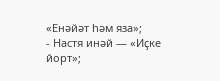«Енәйәт һәм яза»;
- Настя инәй — «Иҫке йорт»;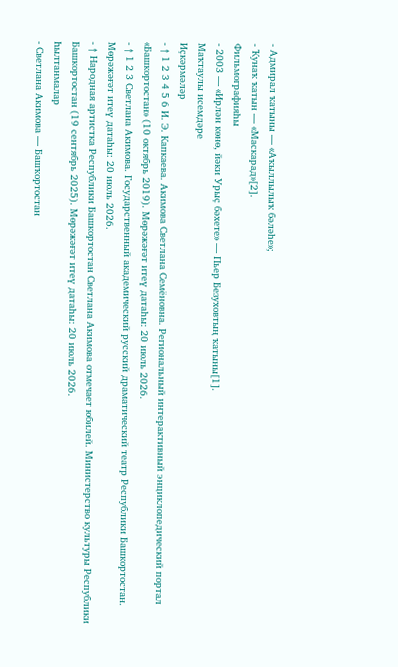- Адмирал ҡатыны — «Аҡыллылыҡ бәләһе»;
- Ҡунаҡ ҡатын — «Маскарад»[2].
Фильмографияһы
- 2003 — «Ирлән көнө, йәки Урыҫ бәхете» — Пьер Безуховтың ҡатыны[1].
Маҡтаулы исемдәре
Иҫкәрмәләр
- ↑ 1 2 3 4 5 6 И. Э. Капкаева. Акимова Светлана Семёновна. Региональный интерактивный энциклопедический портал «Башкортостан» (10 октябрь 2019). Мөрәжәғәт итеү датаһы: 20 июль 2026.
- ↑ 1 2 3 Светлана Акимова. Государственный академический русский драматический театр Республики Башкортостан. Мөрәжәғәт итеү датаһы: 20 июль 2026.
- ↑ Народная артистка Республики Башкортостан Светлана Акимова отмечает юбилей. Министерство культуры Республики Башкортостан (19 сентябрь 2025). Мөрәжәғәт итеү датаһы: 20 июль 2026.
Һылтанмалар
- Светлана Акимова — Башҡортостан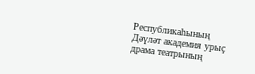Республикаһының Дәүләт академия урыҫ драма театрының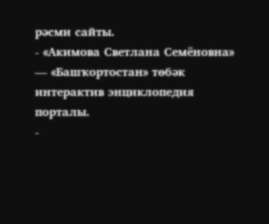рәсми сайты.
- «Акимова Светлана Семёновна» — «Башҡортостан» төбәк интерактив энциклопедия порталы.
-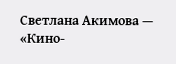Светлана Акимова — «Кино-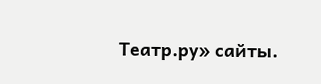Театр.ру» сайты.